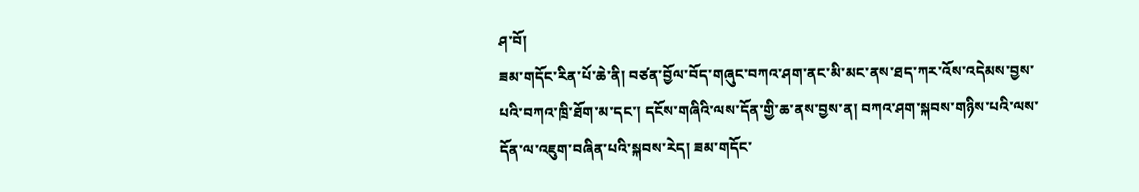ཤ་བོ།
ཟམ་གདོང་རིན་པོ་ཆེ་ནི། བཙན་བྱོལ་བོད་གཞུང་བཀའ་ཤག་ནང་མི་མང་ནས་ཐད་ཀར་འོས་འདེམས་བྱས་པའི་བཀའ་ཁྲི་ཐོག་མ་དང་། དངོས་གཞིའི་ལས་དོན་གྱི་ཆ་ནས་བྱས་ན། བཀའ་ཤག་སྐབས་གཉིས་པའི་ལས་དོན་ལ་འཇུག་བཞིན་པའི་སྐབས་རེད། ཟམ་གདོང་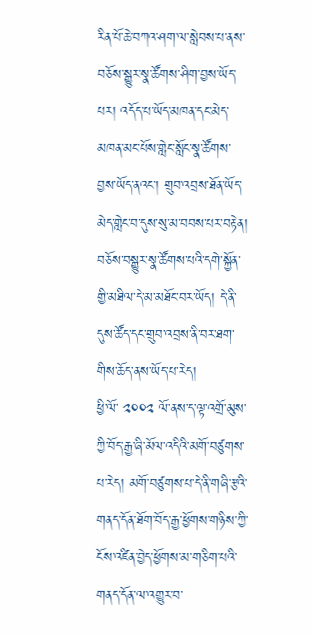རིན་པོ་ཆེ་བཀའ་ཤག་ལ་སླེབས་པ་ནས་བཅོས་སྒྱུར་སྣ་ཚོགས་ཤིག་བྱས་ཡོད་པར། འདོད་པ་ཡོད་མཁན་དང་མེད་མཁན་མང་པོས་གླེང་སློང་སྣ་ཚོགས་བྱས་ཡོད་ནའང་། གྲུབ་འབྲས་ཐོན་ཡོད་མེད་གླེང་བ་དུས་སུ་མ་བབས་པར་བརྟེན། བཅོས་བསྒྱུར་སྣ་ཚོགས་པའི་དགེ་སྐྱོན་གྱི་མཐིལ་དེ་མ་མཐོང་བར་ཡོད། དེ་ནི་དུས་ཚོད་དང་གྲུབ་འབྲས་ནི་བར་ཐག་གིས་ཆོད་ནས་ཡོད་པ་རེད།
ཕྱི་ལོ་ ༢༠༠༢ ལོ་ནས་ད་ལྟ་འགྲོ་མུས་ཀྱི་བོད་རྒྱ་ཞི་མོལ་འདིའི་མགོ་བཙུགས་པ་རེད། མགོ་བཙུགས་པ་དེ་ནི་གཞི་རྩའི་གནད་དོན་ཐོག་བོད་རྒྱ་ཕྱོགས་གཉིས་ཀྱི་ངོས་འཛིན་བྱེད་ཕྱོགས་མ་གཅིག་པའི་གནད་དོན་ལ་འགྱུར་བ་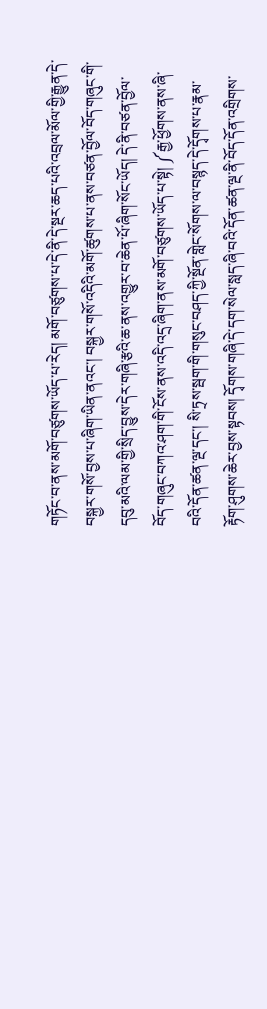གཏོང་བ་ནས་མགོ་བཙུགས་ཡོད་པ་རེད། མགོ་བཙུགས་པ་དེ་ནི་དེ་སྔར་ཆད་པའི་འབྲལ་མོལ་གྱི་རྒྱུན་དེ་བསྐྱར་གསོ་བྱས་པ་ཞིག་ཡིན་ནའང་། བསྐྱར་གསོ་འདིའི་མགོ་ཚུགས་པ་ནས་བཙན་བྱོལ་བོད་གཞུང་གི་དབུ་མའི་ལམ་གྱི་སྲིད་བྱུས་དེར་གཞི་རྩའི་ཆ་ནས་འགྱུར་བ་ཆེན་པོ་ཞིག་སོང་ཡོད། དེ་ནི་བཙན་བྱོལ་བོད་གཞུང་བཀའ་ཤག་གི་ངོས་ནས་འདི་འདྲ་ཞིག་ནས་མགོ་བཙུགས་ཡོད་པ་སྟེ། ༼རྒྱ་ཕྱོགས་ནས་ཞི་བའི་དོན་ཚན་ལྔ་དང་། སི་ཏྲས་སྦག་གི་གསུང་བཤད་ཀྱི་སྔོན་གླེང་སོགས་ལ་བསྙད་དེ་དྭོགས་པ་རྣམ་རྟོག་ཤུགས་ཆེར་བྱས་སྟབས། དྭོགས་གཞི་དེ་དག་སེལ་སླད་ཞི་བའི་དོན་ཚན་ལྔ་ནི་བོད་དོན་འགྲིགས་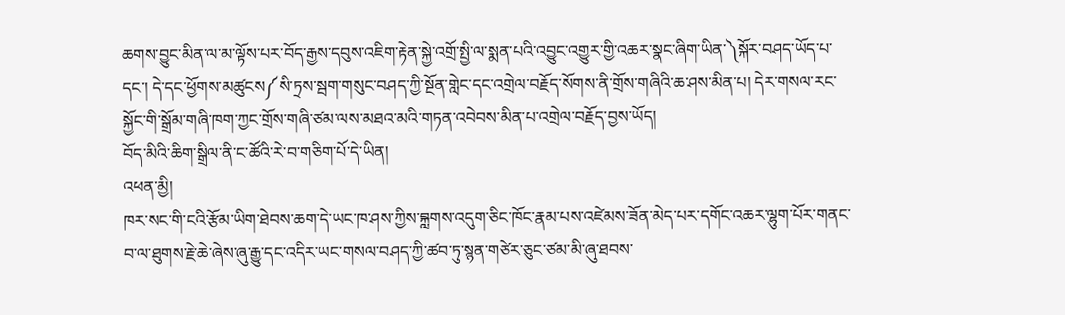ཆགས་བྱུང་མིན་ལ་མ་ལྟོས་པར་བོད་རྒྱས་དབུས་འཇིག་རྟེན་སྐྱེ་འགྲོ་སྤྱི་ལ་སྨན་པའི་འབྱུང་འགྱུར་གྱི་འཆར་སྣང་ཞིག་ཡིན་༽སྐོར་བཤད་ཡོད་པ་དང་། དེ་དང་ཕྱོགས་མཚུངས༼སི་ཏྲས་སྦག་གསུང་བཤད་ཀྱི་སྔོན་གླེང་དང་འགྲེལ་བརྗོད་སོགས་ནི་གྲོས་གཞིའི་ཆ་ཤས་མིན་པ། དེར་གསལ་རང་སྐྱོང་གི་སྒྲོམ་གཞི་ཁག་ཀྱང་གྲོས་གཞི་ཙམ་ལས་མཐའ་མའི་གཏན་འབེབས་མིན་པ་འགྲེལ་བརྗོད་བྱས་ཡོད།
བོད་མིའི་ཆིག་སྒྲིལ་ནི་ང་ཚོའི་རེ་བ་གཅིག་པོ་དེ་ཡིན།
འཕན་མྱི།
ཁར་སང་གི་ངའི་རྩོམ་ཡིག་ཐེབས་ཆག་དེ་ཡང་ཁ་ཤས་ཀྱིས་བྐླགས་འདུག་ཅིང་ཁོང་རྣམ་པས་འཛེམས་ཟོན་མེད་པར་དགོང་འཆར་ལྷུག་པོར་གནང་བ་ལ་ཐུགས་རྗེ་ཆེ་ཞེས་ཞུ་རྒྱུ་དང་འདིར་ཡང་གསལ་བཤད་ཀྱི་ཚབ་ཏུ་སྙན་གཙེར་ཅུང་ཙམ་མི་ཞུ་ཐབས་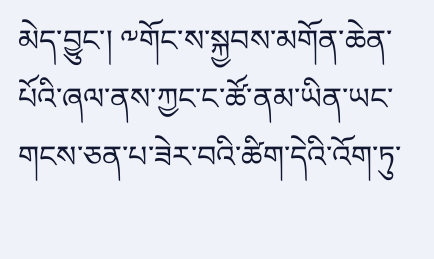མེད་བྱུང་། ༸གོང་ས་སྐྱབས་མགོན་ཆེན་པོའི་ཞལ་ནས་ཀྱང་ང་ཚོ་ནམ་ཡིན་ཡང་གངས་ཅན་པ་ཟེར་བའི་ཚིག་དེའི་འོག་ཏུ་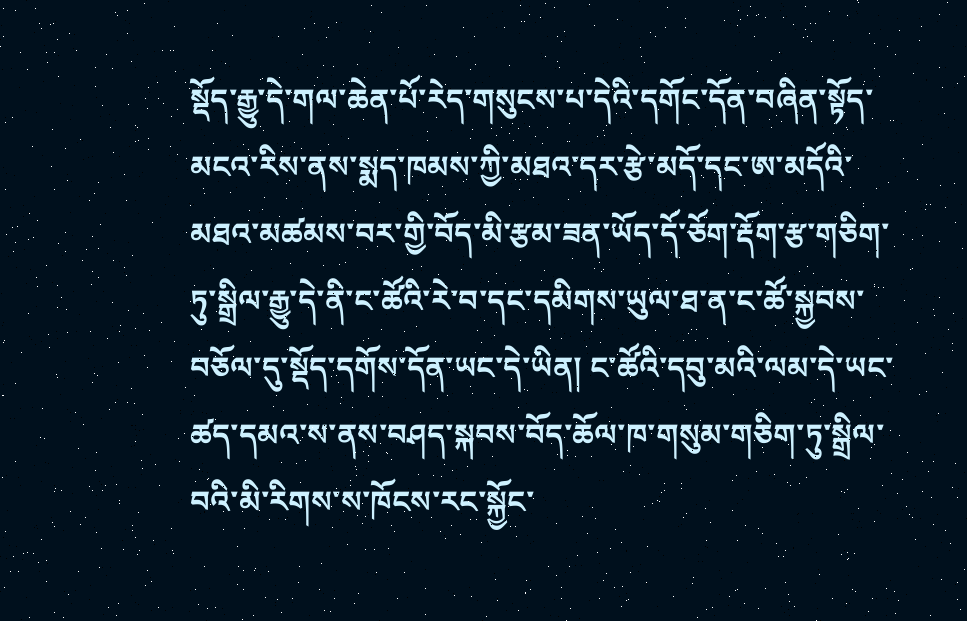སྡོད་རྒྱུ་དེ་གལ་ཆེན་པོ་རེད་གསུངས་པ་དེའི་དགོང་དོན་བཞིན་སྟོད་མངའ་རིས་ནས་སྨད་ཁམས་ཀྱི་མཐའ་དར་རྩེ་མདོ་དང་ཨ་མདོའི་མཐའ་མཚམས་བར་གྱི་བོད་མི་རྩམ་ཟན་ཡོད་དོ་ཅོག་རྡོག་རྩ་གཅིག་ཏུ་སྒྲིལ་རྒྱུ་དེ་ནི་ང་ཚོའི་རེ་བ་དང་དམིགས་ཡུལ་ཐ་ན་ང་ཚོ་སྐྱབས་བཅོལ་དུ་སྡོད་དགོས་དོན་ཡང་དེ་ཡིན། ང་ཚོའི་དབུ་མའི་ལམ་དེ་ཡང་ཚད་དམའ་ས་ནས་བཤད་སྐབས་བོད་ཆོལ་ཁ་གསུམ་གཅིག་ཏུ་སྒྲིལ་བའི་མི་རིགས་ས་ཁོངས་རང་སྐྱོང་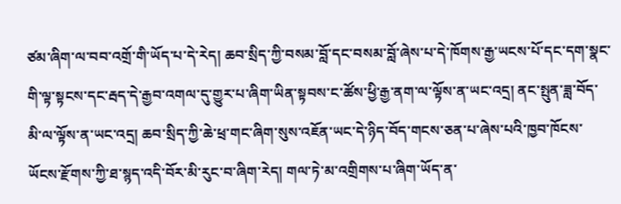ཙམ་ཞིག་ལ་བབ་འགྲོ་གི་ཡོད་པ་དེ་རེད། ཆབ་སྲིད་ཀྱི་བསམ་བློ་དང་བསམ་བློ་ཞེས་པ་དེ་ཁོགས་རྒྱ་ཡངས་པོ་དང་དག་སྣང་གི་ལྟ་སྟངས་དང་རྦད་དེ་རྒྱབ་འགལ་དུ་གྱུར་པ་ཞིག་ཡིན་སྟབས་ང་ཚོས་ཕྱི་རྒྱ་ནག་ལ་ལྟོས་ན་ཡང་འདྲ། ནང་སྤུན་ཟླ་བོད་མི་ལ་ལྟོས་ན་ཡང་འདྲ། ཆབ་སྲིད་ཀྱི་ཆེ་ཕྲ་གང་ཞིག་སུས་འཇོན་ཡང་དེ་ཉིད་བོད་གངས་ཅན་པ་ཞེས་པའི་ཁྱབ་ཁོངས་ཡོངས་རྫོགས་ཀྱི་ཐ་སྙད་འདི་བོར་མི་རུང་བ་ཞིག་རེད། གལ་ཏེ་མ་འགྲིགས་པ་ཞིག་ཡོད་ན་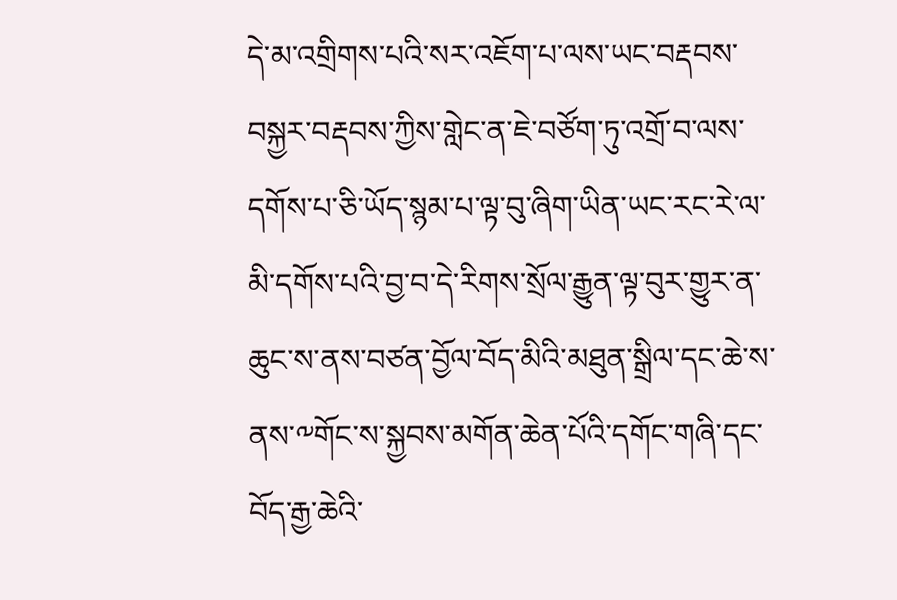དེ་མ་འགྲིགས་པའི་སར་འཇོག་པ་ལས་ཡང་བརྡབས་བསྐྱར་བརྡབས་ཀྱིས་གླེང་ན་ཇེ་བཙོག་ཏུ་འགྲོ་བ་ལས་དགོས་པ་ཅི་ཡོད་སྙམ་པ་ལྟ་བུ་ཞིག་ཡིན་ཡང་རང་རེ་ལ་མི་དགོས་པའི་བྱ་བ་དེ་རིགས་སྲོལ་རྒྱུན་ལྟ་བུར་གྱུར་ན་ཆུང་ས་ནས་བཙན་བྱོལ་བོད་མིའི་མཐུན་སྒྲིལ་དང་ཆེ་ས་ནས་༸གོང་ས་སྐྱབས་མགོན་ཆེན་པོའི་དགོང་གཞི་དང་བོད་རྒྱ་ཆེའི་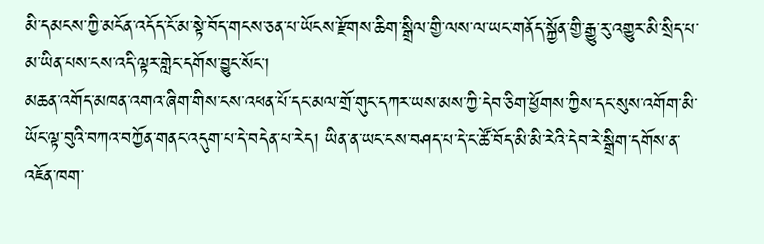མི་དམངས་ཀྱི་མངོན་འདོད་ངོ་མ་སྟེ་བོད་གངས་ཅན་པ་ཡོངས་རྫོགས་ཆིག་སྒྲིལ་གྱི་ལས་ལ་ཡང་གནོད་སྐྱོན་གྱི་རྒྱུ་རུ་འགྱུར་མི་སྲིད་པ་མ་ཡིན་པས་ངས་འདི་ལྟར་གླེང་དགོས་བྱུང་སོང་།
མཆན་འགོད་མཁན་འགའ་ཞིག་གིས་ངས་འཕན་པོ་དང་མལ་གྲོ་གུང་དཀར་ཡས་མས་ཀྱི་དེབ་ཅིག་ཕྱོགས་ཀྱིས་དང་སུས་འགོག་མི་ཡོང་ལྟ་བུའི་བཀའ་བཀྱོན་གནང་འདུག་པ་དེ་བདེན་པ་རེད། ཡིན་ན་ཡང་ངས་བཤད་པ་དེ་ང་ཚོ་བོད་མི་མི་རེའི་དེབ་རེ་སྒྲིག་དགོས་ན་འཇོན་ཁག་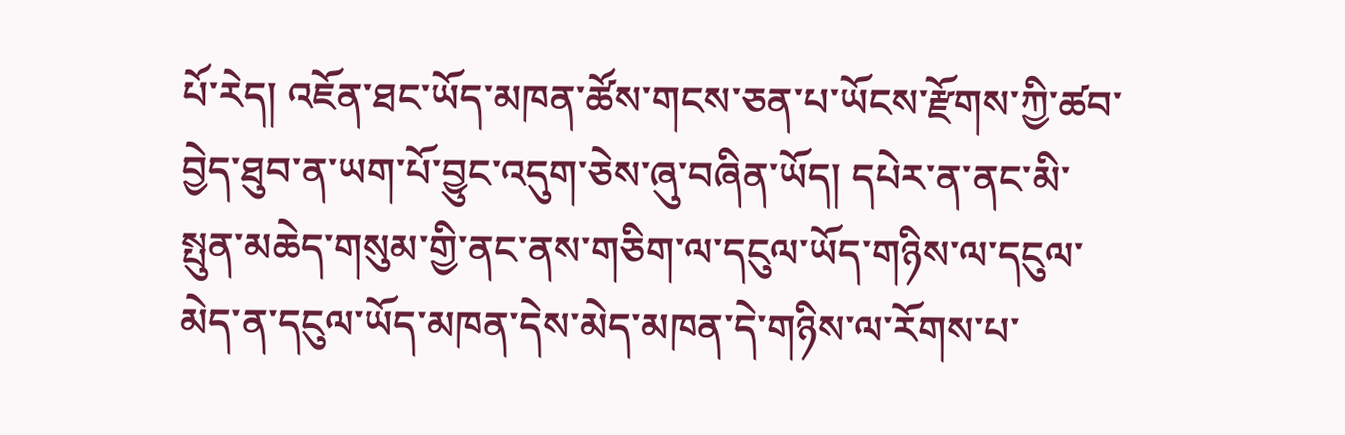པོ་རེད། འཇོན་ཐང་ཡོད་མཁན་ཚོས་གངས་ཅན་པ་ཡོངས་རྫོགས་ཀྱི་ཚབ་བྱེད་ཐུབ་ན་ཡག་པོ་བྱུང་འདུག་ཅེས་ཞུ་བཞིན་ཡོད། དཔེར་ན་ནང་མི་སྤུན་མཆེད་གསུམ་གྱི་ནང་ནས་གཅིག་ལ་དངུལ་ཡོད་གཉིས་ལ་དངུལ་མེད་ན་དངུལ་ཡོད་མཁན་དེས་མེད་མཁན་དེ་གཉིས་ལ་རོགས་པ་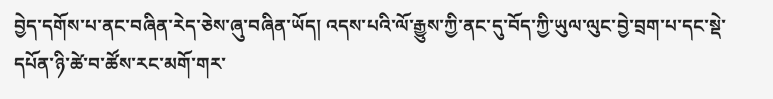བྱེད་དགོས་པ་ནང་བཞིན་རེད་ཅེས་ཞུ་བཞིན་ཡོད། འདས་པའི་ལོ་རྒྱུས་ཀྱི་ནང་དུ་བོད་ཀྱི་ཡུལ་ལུང་བྱེ་བྲག་པ་དང་སྡེ་དཔོན་ཉི་ཚེ་བ་ཚོས་རང་མགོ་གར་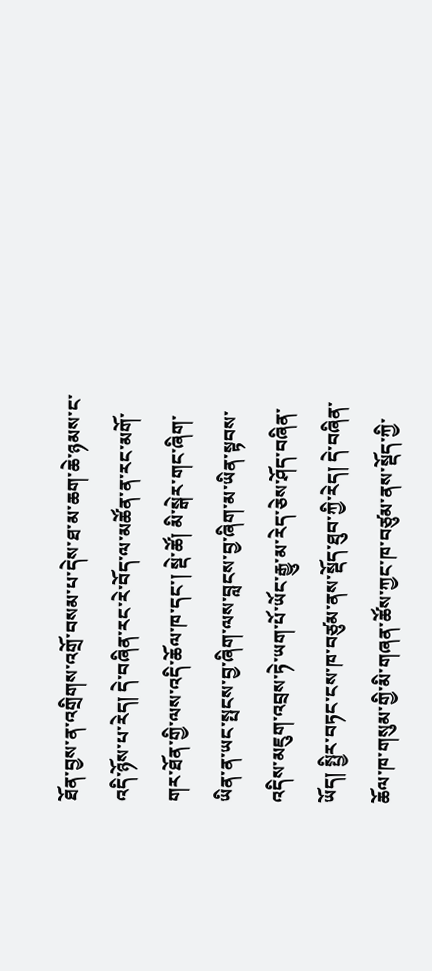ཐོན་བྱས་ན་འགྲིགས་འགྲོ་བསམ་པ་དེས་ཐ་མ་ཆག་ཆེ་ཉམས་ང་འདི་ཉོས་པ་རེད། དེ་བཞིན་རང་རེ་བོད་ལ་མཚོན་ན་རང་མགོ་གར་ཐོན་གྱི་ལས་འདི་ཆོལ་ཁ་དང་། སྡེ་ཚོ། མི་སྒེར་གང་ཞིག་ཡིན་ན་ཡང་སྤངས་བྱ་ཞིག་ལས་བླངས་བྱ་ཞིག་མ་ཡིན་སྟབས་འདིས་མཇུག་འབྲས་ཏེ་ཡག་པོ་ཡོང་རྒྱུ་མ་རེད་ཅེས་ཤོད་བཞིན་ཡོད། སྤྱིར་བཏང་ངས་ཁ་བཙུམ་ནས་སྡོད་ཐུབ་ཀྱི་རེད། དེ་བཞིན་ཆོལ་ཁ་གསུམ་གྱི་མི་གཞན་ཚོས་ཀྱང་ཁ་བཙུམ་ནས་སྡོད་ཀྱི་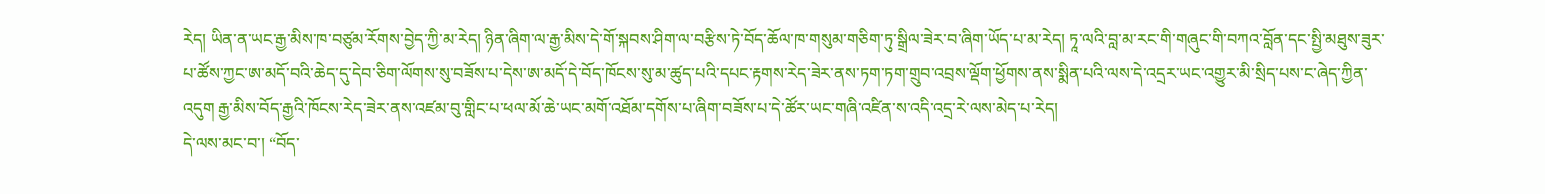རེད། ཡིན་ན་ཡང་རྒྱ་མིས་ཁ་བཙུམ་རོགས་བྱེད་ཀྱི་མ་རེད། ཉིན་ཞིག་ལ་རྒྱ་མིས་དེ་གོ་སྐབས་ཤིག་ལ་བརྩིས་ཏེ་བོད་ཆོལ་ཁ་གསུམ་གཅིག་ཏུ་སྒྲིལ་ཟེར་བ་ཞིག་ཡོད་པ་མ་རེད། ཏཱ་ལའི་བླ་མ་རང་གི་གཞུང་གི་བཀའ་བློན་དང་སྤྱི་མཐུས་ཟུར་པ་ཚོས་ཀྱང་ཨ་མདོ་བའི་ཆེད་དུ་དེབ་ཅིག་ལོགས་སུ་བཟོས་པ་དེས་ཨ་མདོ་དེ་བོད་ཁོངས་སུ་མ་ཚུད་པའི་དཔང་རྟགས་རེད་ཟེར་ནས་ཏག་ཏག་གྲུབ་འབྲས་ལྡོག་ཕྱོགས་ནས་སྨིན་པའི་ལས་དེ་འདྲར་ཡང་འགྱུར་མི་སྲིད་པས་ང་ཞེད་ཀྱིན་འདུག རྒྱ་མིས་བོད་རྒྱའི་ཁོངས་རེད་ཟེར་ནས་འཛམ་བུ་གླིང་པ་ཕལ་མོ་ཆེ་ཡང་མགོ་འཐོམ་དགོས་པ་ཞིག་བཟོས་པ་དེ་ཚོར་ཡང་གཞི་འཛིན་ས་འདི་འདྲ་རེ་ལས་མེད་པ་རེད།
དེ་ལས་མང་བ་། “བོད་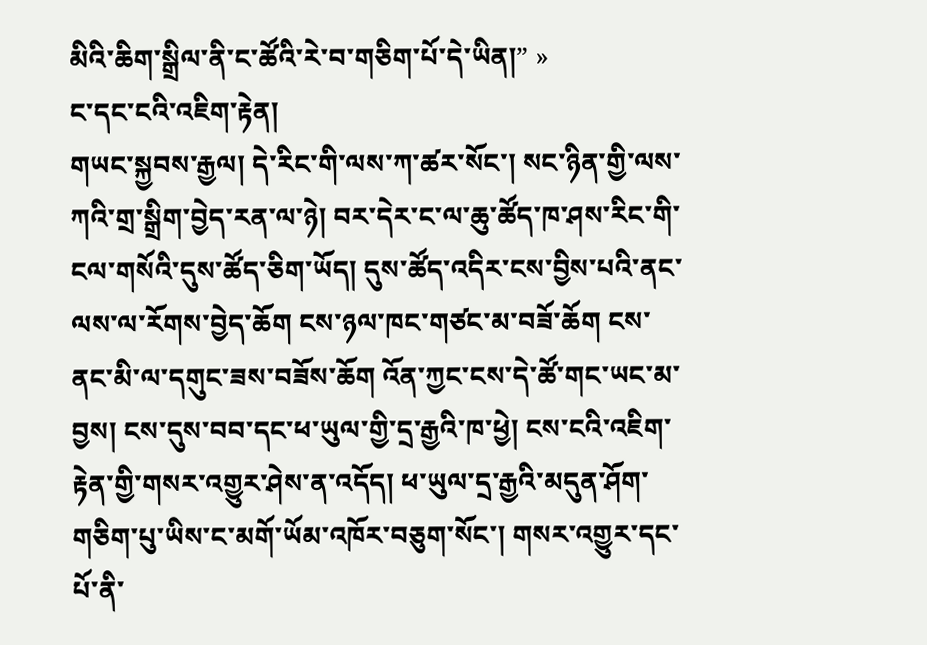མིའི་ཆིག་སྒྲིལ་ནི་ང་ཚོའི་རེ་བ་གཅིག་པོ་དེ་ཡིན།” »
ང་དང་ངའི་འཇིག་རྟེན།
གཡང་སྐྱབས་རྒྱལ། དེ་རིང་གི་ལས་ཀ་ཚར་སོང་། སང་ཉིན་གྱི་ལས་ཀའི་གྲ་སྒྲིག་བྱེད་རན་ལ་ཉེ། བར་དེར་ང་ལ་ཆུ་ཚོད་ཁ་ཤས་རིང་གི་ངལ་གསོའི་དུས་ཚོད་ཅིག་ཡོད། དུས་ཚོད་འདིར་ངས་བྱིས་པའི་ནང་ལས་ལ་རོགས་བྱེད་ཆོག ངས་ཉལ་ཁང་གཙང་མ་བཟོ་ཆོག ངས་ནང་མི་ལ་དགུང་ཟས་བཟོས་ཆོག འོན་ཀྱང་ངས་དེ་ཚོ་གང་ཡང་མ་བྱས། ངས་དུས་བབ་དང་ཕ་ཡུལ་གྱི་དྲ་རྒྱའི་ཁ་ཕྱེ། ངས་ངའི་འཇིག་རྟེན་གྱི་གསར་འགྱུར་ཤེས་ན་འདོད། ཕ་ཡུལ་དྲ་རྒྱའི་མདུན་ཤོག་གཅིག་པུ་ཡིས་ང་མགོ་ཡོམ་འཁོར་བཅུག་སོང་། གསར་འགྱུར་དང་པོ་ནི་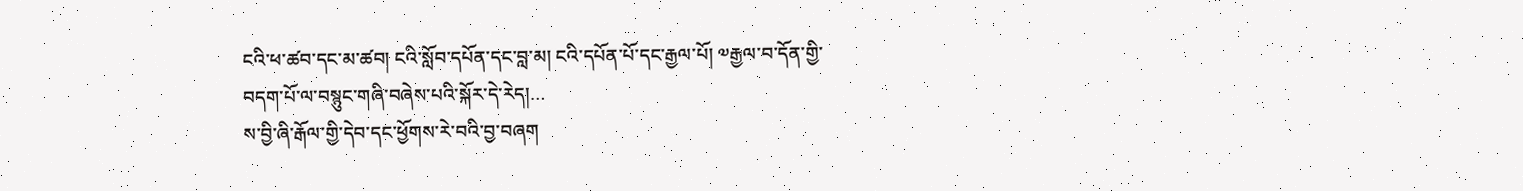ངའི་ཕ་ཚབ་དང་མ་ཚབ། ངའི་སློབ་དཔོན་དང་བླ་མ། ངའི་དཔོན་པོ་དང་རྒྱལ་པོ། ༧རྒྱལ་བ་དོན་གྱི་བདག་པོ་ལ་བསྙུང་གཞི་བཞེས་པའི་སྐོར་དེ་རེད།…
ས་བྱི་ཞི་རྒོལ་གྱི་དེབ་དང་ཕྱོགས་རེ་བའི་བྱ་བཞག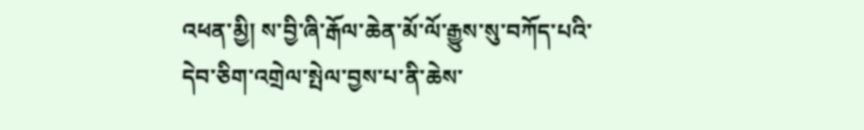འཕན་མྱི། ས་བྱི་ཞི་རྒོལ་ཆེན་མོ་ལོ་རྒྱུས་སུ་བཀོད་པའི་དེབ་ཅིག་འགྲེལ་སྤེལ་བྱས་པ་ནི་ཆེས་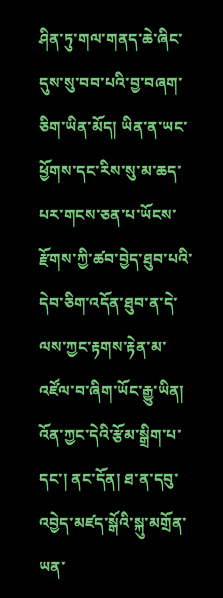ཤིན་ཏུ་གལ་གནད་ཆེ་ཞིང་དུས་སུ་བབ་པའི་བྱ་བཞག་ཅིག་ཡིན་མོད། ཡིན་ན་ཡང་ཕྱོགས་དང་རིས་སུ་མ་ཆད་པར་གངས་ཅན་པ་ཡོངས་རྫོགས་ཀྱི་ཚབ་བྱེད་ཐུབ་པའི་དེབ་ཅིག་འདོན་ཐུབ་ན་དེ་ལས་ཀྱང་རྟགས་རྟེན་མ་འཛོལ་བ་ཞིག་ཡོང་རྒྱུ་ཡིན། འོན་ཀྱང་དེའི་རྩོམ་སྒྲིག་པ་དང་། ནང་དོན། ཐ་ན་དབུ་འབྱེད་མཛད་སྒོའི་སྐུ་མགྲོན་ཡན་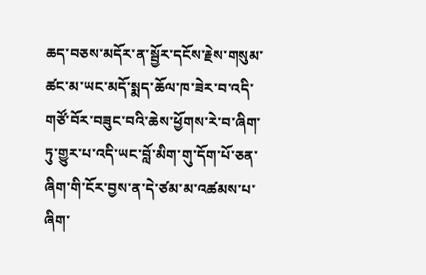ཆད་བཅས་མདོར་ན་སྦྱོར་དངོས་རྗེས་གསུམ་ཚང་མ་ཡང་མདོ་སྨད་ཆོལ་ཁ་ཟེར་བ་འདི་གཙོ་བོར་བཟུང་བའི་ཆེས་ཕྱོགས་རེ་བ་ཞིག་ཏུ་གྱུར་པ་འདི་ཡང་བློ་མིག་གུ་དོག་པོ་ཅན་ཞིག་གི་ངོར་བྱས་ན་དེ་ཙམ་མ་འཚམས་པ་ཞིག་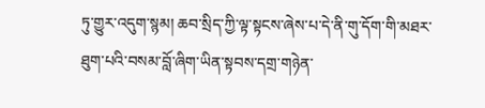ཏུ་གྱུར་འདུག་སྙམ། ཆབ་སྲིད་ཀྱི་ལྟ་སྟངས་ཞེས་པ་དེ་ནི་གུ་དོག་གི་མཐར་ཐུག་པའི་བསམ་བློ་ཞིག་ཡིན་སྟབས་དགྲ་གཉེན་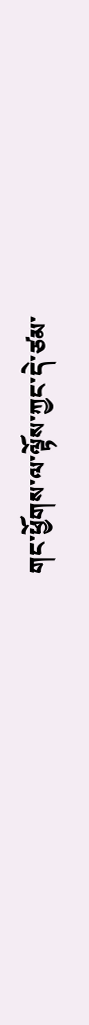གང་ཕྱོགས་ལ་ལྟོས་ཀྱང་དེ་ཙམ་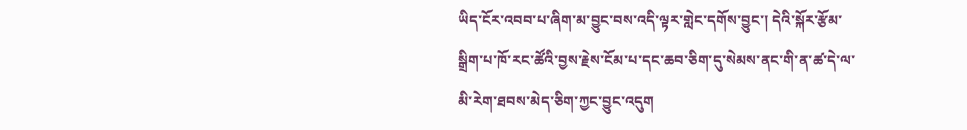ཡིད་ངོར་འབབ་པ་ཞིག་མ་བྱུང་བས་འདི་ལྟར་གླེང་དགོས་བྱུང་། དེའི་སྐོར་རྩོམ་སྒྲིག་པ་ཁོ་རང་ཚོའི་བྱས་རྗེས་ངོམ་པ་དང་ཆབ་ཅིག་དུ་སེམས་ནང་གི་ན་ཚ་དེ་ལ་མི་རེག་ཐབས་མེད་ཅིག་ཀྱང་བྱུང་འདུག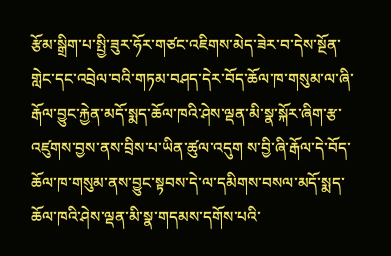རྩོམ་སྒྲིག་པ་སྤྱི་ཟུར་ཧོར་གཙང་འཇིགས་མེད་ཟེར་བ་དེས་སྔོན་གླེང་དང་འབྲེལ་བའི་གཏམ་བཤད་དེར་བོད་ཆོལ་ཁ་གསུམ་ལ་ཞི་རྒོལ་བྱུང་རྐྱེན་མདོ་སྨད་ཆོལ་ཁའི་ཤེས་ལྡན་མི་སྣ་སྐོར་ཞིག་རྩ་འཛུགས་བྱས་ནས་བྲིས་པ་ཡིན་ཚུལ་འདུག ས་བྱི་ཞི་རྒོལ་དེ་བོད་ཆོལ་ཁ་གསུམ་ནས་བྱུང་སྟབས་དེ་ལ་དམིགས་བསལ་མདོ་སྨད་ཆོལ་ཁའི་ཤེས་ལྡན་མི་སྣ་གདམས་དགོས་པའི་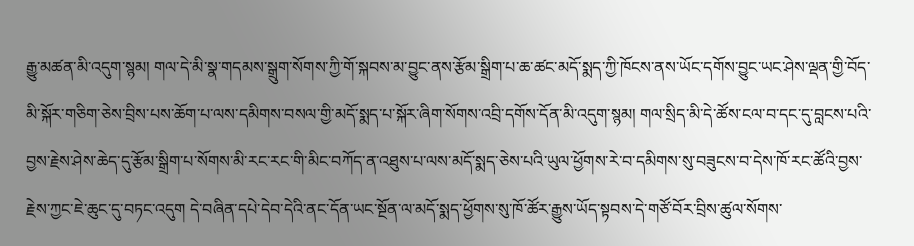རྒྱུ་མཚན་མི་འདུག་སྙམ། གལ་དེ་མི་སྣ་གདམས་སྒྲུག་སོགས་ཀྱི་གོ་སྐབས་མ་བྱུང་ནས་རྩོམ་སྒྲིག་པ་ཆ་ཚང་མདོ་སྨད་ཀྱི་ཁོངས་ནས་ཡོང་དགོས་བྱུང་ཡང་ཤེས་ལྡན་གྱི་བོད་མི་སྐོར་གཅིག་ཅེས་བྲིས་པས་ཆོག་པ་ལས་དམིགས་བསལ་གྱི་མདོ་སྨད་པ་སྐོར་ཞིག་སོགས་འབྲི་དགོས་དོན་མི་འདུག་སྙམ། གལ་སྲིད་མི་དེ་ཚོས་ངལ་བ་དང་དུ་བླངས་པའི་བྱས་རྗེས་ཤེས་ཆེད་དུ་རྩོམ་སྒྲིག་པ་སོགས་མི་རང་རང་གི་མིང་བཀོད་ན་འཐུས་པ་ལས་མདོ་སྨད་ཅེས་པའི་ཡུལ་ཕྱོགས་རེ་བ་དམིགས་སུ་བཟུངས་བ་དེས་ཁོ་རང་ཚོའི་བྱས་རྗེས་ཀྱང་ཇེ་ཆུང་དུ་བཏང་འདུག དེ་བཞིན་དཔེ་དེབ་དེའི་ནང་དོན་ཡང་སྔོན་ལ་མདོ་སྨད་ཕྱོགས་སུ་ཁོ་ཚོར་རྒྱུས་ཡོད་སྟབས་དེ་གཙོ་བོར་བྲིས་ཚུལ་སོགས་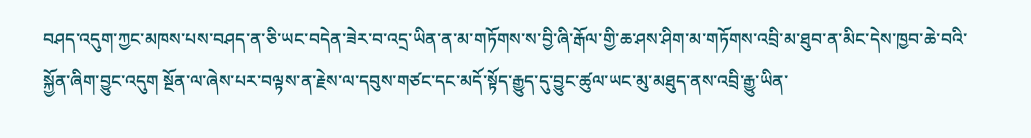བཤད་འདུག་ཀྱང་མཁས་པས་བཤད་ན་ཅི་ཡང་བདེན་ཟེར་བ་འདྲ་ཡིན་ན་མ་གཏོགས་ས་བྱི་ཞི་རྒོལ་གྱི་ཆ་ཤས་ཤིག་མ་གཏོགས་འབྲི་མ་ཐུབ་ན་མིང་དེས་ཁྱབ་ཆེ་བའི་སྐྱོན་ཞིག་བྱུང་འདུག སྔོན་ལ་ཞེས་པར་བལྟས་ན་རྗེས་ལ་དབུས་གཙང་དང་མདོ་སྟོད་རྒྱུད་དུ་བྱུང་ཚུལ་ཡང་མུ་མཐུད་ནས་འབྲི་རྒྱུ་ཡིན་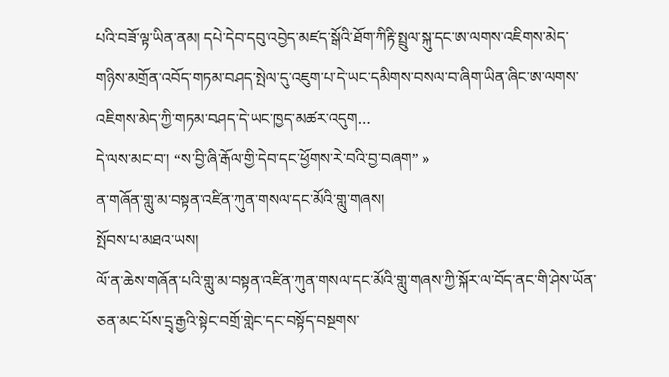པའི་བཟོ་ལྟ་ཡིན་ནམ། དཔེ་དེབ་དབུ་འབྱེད་མཛད་སྒོའི་ཐོག་ཀིརྟི་སྤྲུལ་སྐུ་དང་ཨ་ལགས་འཇིགས་མེད་གཉིས་མགྲོན་འབོད་གཏམ་བཤད་སྤེལ་དུ་འཇུག་པ་དེ་ཡང་དམིགས་བསལ་བ་ཞིག་ཡིན་ཞིང་ཨ་ལགས་འཇིགས་མེད་ཀྱི་གཏམ་བཤད་དེ་ཡང་ཁྱད་མཚར་འདུག…
དེ་ལས་མང་བ་། “ས་བྱི་ཞི་རྒོལ་གྱི་དེབ་དང་ཕྱོགས་རེ་བའི་བྱ་བཞག” »
ན་གཞོན་གླུ་མ་བསྟན་འཛིན་ཀུན་གསལ་དང་མོའི་གླུ་གཞས།
སྤོབས་པ་མཐའ་ཡས།
ལོ་ན་ཆེས་གཞོན་པའི་གླུ་མ་བསྟན་འཛིན་ཀུན་གསལ་དང་མོའི་གླུ་གཞས་ཀྱི་སྐོར་ལ་བོད་ནང་གི་ཤེས་ཡོན་ཅན་མང་པོས་དྲྭ་རྒྱའི་སྟེང་བགྲོ་གླེང་དང་བསྟོད་བསྔགས་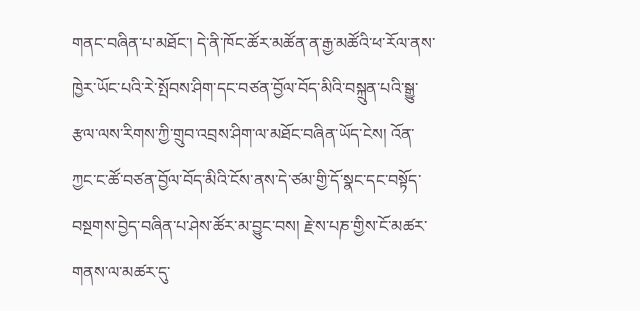གནང་བཞིན་པ་མཐོང་། དེ་ནི་ཁོང་ཚོར་མཚོན་ན་རྒྱ་མཚོའི་ཕ་རོལ་ནས་ཁྱེར་ཡོང་པའི་རེ་སྤོབས་ཤིག་དང་བཙན་བྱོལ་བོད་མིའི་བསྐྲུན་པའི་སྒྱུ་རྩལ་ལས་རིགས་ཀྱི་གྲུབ་འབྲས་ཤིག་ལ་མཐོང་བཞིན་ཡོད་ངེས། འོན་ཀྱང་ང་ཚོ་བཙན་བྱོལ་བོད་མིའི་ངོས་ནས་དེ་ཙམ་གྱི་དོ་སྣང་དང་བསྟོད་བསྔགས་བྱེད་བཞིན་པ་ཤེས་ཚོར་མ་བྱུང་བས། རྗེ་ས་པཎ་གྱིས་ངོ་མཚར་གནས་ལ་མཚར་དུ་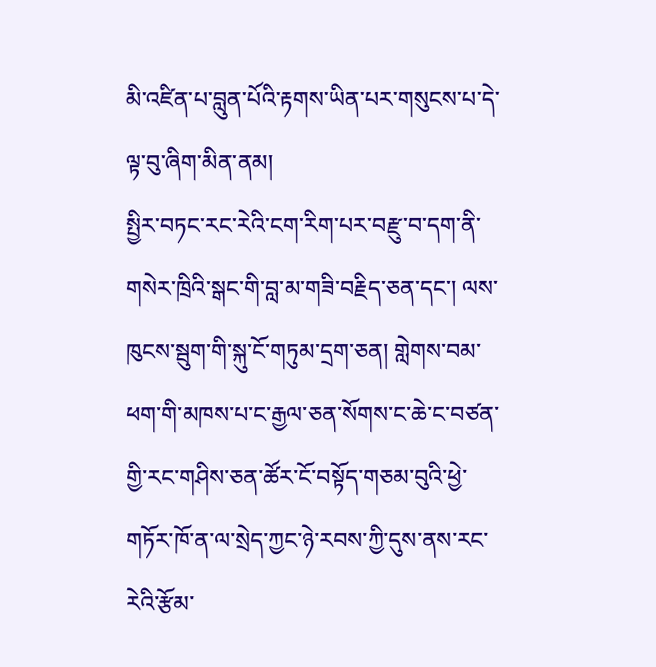མི་འཛིན་པ་བླུན་པོའི་རྟགས་ཡིན་པར་གསུངས་པ་དེ་ལྟ་བུ་ཞིག་མིན་ནམ།
སྤྱིར་བཏང་རང་རེའི་ངག་རིག་པར་བརྫུ་བ་དག་ནི་གསེར་ཁྲིའི་སྒང་གི་བླ་མ་གཟི་བརྗིད་ཅན་དང་། ལས་ཁུངས་སྦུག་གི་སྐུ་ངོ་གཏུམ་དྲག་ཅན། གླེགས་བམ་ཕག་གི་མཁས་པ་ང་རྒྱལ་ཅན་སོགས་ང་ཆེ་ང་བཙན་གྱི་རང་གཤིས་ཅན་ཚོར་ངོ་བསྟོད་གཅམ་བུའི་ཕྱེ་གཏོར་ཁོ་ན་ལ་སྲེད་ཀྱང་ཉེ་རབས་ཀྱི་དུས་ནས་རང་རེའི་རྩོམ་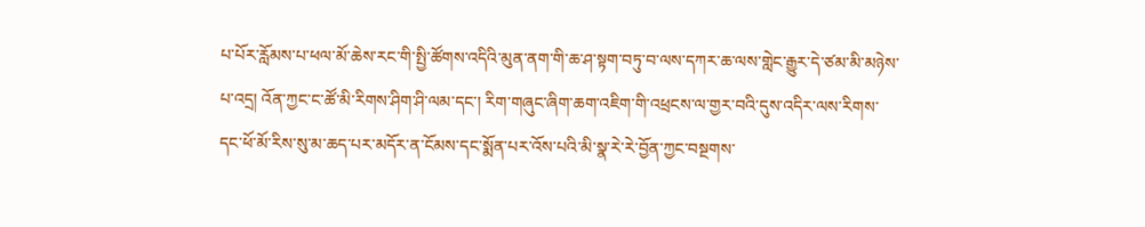པ་པོར་རློམས་པ་ཕལ་མོ་ཆེས་རང་གི་སྤྱི་ཚོགས་འདིའི་མུན་ནག་གི་ཆ་ཤ་སྟག་བཏུ་བ་ལས་དཀར་ཆ་ལས་གླེང་རྒྱུར་དེ་ཙམ་མི་མཉེས་པ་འདྲ། འོན་ཀྱང་ང་ཚོ་མི་རིགས་ཤིག་ཤི་ལམ་དང་། རིག་གཞུང་ཞིག་ཆག་འཇིག་གི་འཕྲངས་ལ་གྱར་བའི་དུས་འདིར་ལས་རིགས་དང་ཕོ་མོ་རིས་སུ་མ་ཆད་པར་མདོར་ན་ངོམས་དང་སྨོན་པར་འོས་པའི་མི་སྣ་རེ་རེ་བྱོན་ཀྱང་བསྔགས་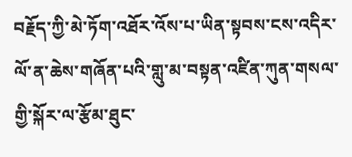བརྗོད་ཀྱི་མེ་ཏོག་འཐོར་འོས་པ་ཡིན་སྟབས་ངས་འདིར་ལོ་ན་ཆེས་གཞོན་པའི་གླུ་མ་བསྟན་འཛིན་ཀུན་གསལ་གྱི་སྐོར་ལ་རྩོམ་ཐུང་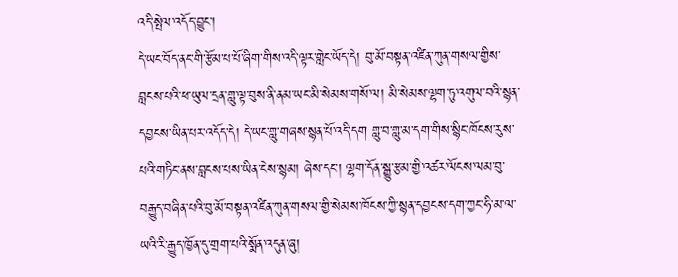འདི་སྤེལ་འདོད་བྱུང་།
དེ་ཡང་བོད་ནང་གི་རྩོམ་པ་པོ་ཞིག་གིས་འདི་ལྟར་གླེང་ཡོད་དེ། བུ་མོ་བསྟན་འཛིན་ཀུན་གསལ་གྱིས་བླངས་པའི་ཕ་ཡུལ་དྲན་གླུ་ལྟ་བུས་ནི་ནམ་ཡང་མི་སེམས་གསོ་ལ། མི་སེམས་ལྷག་ཏུ་འགུལ་བའི་སྙན་དབྱངས་ཡིན་པར་འདོད་དེ། དེ་ཡང་གླུ་གཞས་སྙན་པོ་འདི་དག གླུ་བ་གླུ་མ་དག་གིས་སྙིང་ཁོངས་རུས་པའི་གཏིང་ནས་བླངས་པས་ཡིན་ངེས་སྙམ། ཞེས་དང་། ལྷག་དོན་སྒྱུ་རྩམ་གྱི་འཚར་ལོངས་ལམ་བུ་བརྒྱུད་བཞིན་པའི་བུ་མོ་བསྟན་འཛིན་ཀུན་གསལ་གྱི་སེམས་ཁོངས་ཀྱི་སྙན་དབྱངས་དག་ཀྱང་ཧི་མ་ལ་ཡའི་རི་རྒྱུད་ཁྱོན་དུ་གྲག་པའི་སྨོན་འདུན་ཞུ།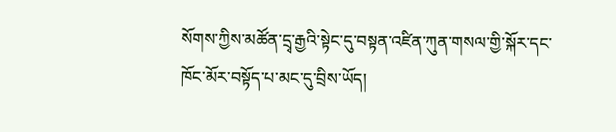སོགས་ཀྱིས་མཚོན་དྲྭ་རྒྱའི་སྟེང་དུ་བསྟན་འཛིན་ཀུན་གསལ་གྱི་སྐོར་དང་ཁོང་མོར་བསྟོད་པ་མང་དུ་བྲིས་ཡོད།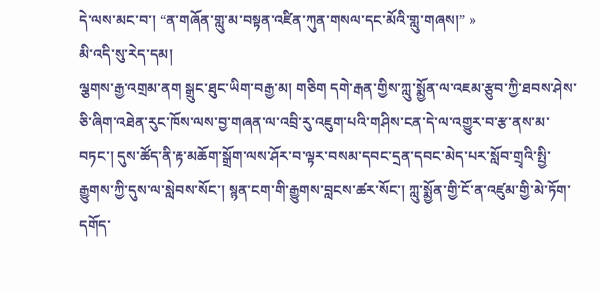དེ་ལས་མང་བ་། “ན་གཞོན་གླུ་མ་བསྟན་འཛིན་ཀུན་གསལ་དང་མོའི་གླུ་གཞས།” »
མི་འདི་སུ་རེད་དམ།
ལྕགས་རྒྱ་འགྲམ་ནག སྒྲུང་ཐུང་ཡིག་བརྒྱ་མ། གཅིག དགེ་རྒན་གྱིས་ཀླུ་སྨྱོན་ལ་འཇམ་རྩུབ་ཀྱི་ཐབས་ཤེས་ཅི་ཞིག་འཐེན་རུང་ཁོས་ལས་བྱ་གཞན་ལ་འབྲི་རུ་འཇུག་པའི་གཤིས་ངན་དེ་ལ་འགྱུར་བ་རྩ་ནས་མ་བཏང་། དུས་ཚོད་ནི་རྟ་མཆོག་སྒྲོག་ལས་ཤོར་བ་ལྟར་བསམ་དབང་དྲན་དབང་མེད་པར་སློབ་གྲྭའི་སྤྱི་རྒྱུགས་ཀྱི་དུས་ལ་སླེབས་སོང་། སྙན་ངག་གི་རྒྱུགས་བླངས་ཚར་སོང་། ཀླུ་སྨྱོན་གྱི་ངོ་ན་འཛུམ་གྱི་མེ་ཏོག་དགོད་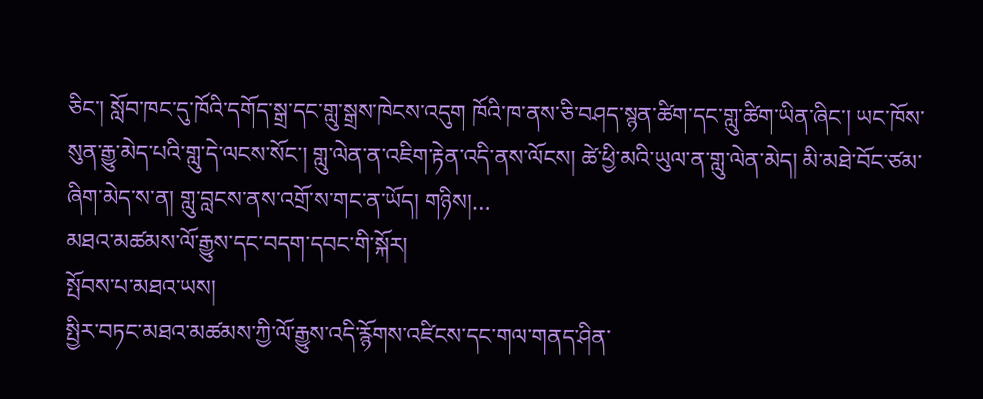ཅིང་། སློབ་ཁང་དུ་ཁོའི་དགོད་སྒྲ་དང་གླུ་སྒྲས་ཁེངས་འདུག ཁོའི་ཁ་ནས་ཅི་བཤད་སྙན་ཚིག་དང་གླུ་ཚིག་ཡིན་ཞིང་། ཡང་ཁོས་སུན་རྒྱུ་མེད་པའི་གླུ་དེ་ལངས་སོང་། གླུ་ལེན་ན་འཇིག་རྟེན་འདི་ནས་ལོངས། ཚེ་ཕྱི་མའི་ཡུལ་ན་གླུ་ལེན་མེད། མི་མཐེ་བོང་ཙམ་ཞིག་མེད་ས་ན། གླུ་བླངས་ནས་འགྲོ་ས་གང་ན་ཡོད། གཉིས།…
མཐའ་མཚམས་ལོ་རྒྱུས་དང་བདག་དབང་གི་སྐོར།
སྤོབས་པ་མཐའ་ཡས།
སྤྱིར་བཏང་མཐའ་མཚམས་ཀྱི་ལོ་རྒྱུས་འདི་རྙོགས་འཛིངས་དང་གལ་གནད་ཤིན་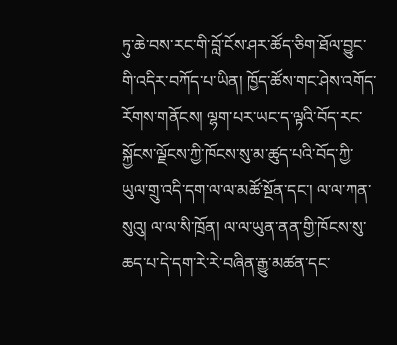ཏུ་ཆེ་བས་རང་གི་བློ་ངོས་ཤར་ཚོད་ཅིག་ཐོལ་བྱུང་གི་འདིར་བཀོད་པ་ཡིན། ཁྱོད་ཚོས་གང་ཤེས་འགོད་རོགས་གནོངས། ལྷག་པར་ཡང་ད་ལྟའི་བོད་རང་སྐྱོངས་ལྗོངས་ཀྱི་ཁོངས་སུ་མ་ཚུད་པའི་བོད་ཀྱི་ཡུལ་གྲུ་འདི་དག་ལ་ལ་མཚོ་སྔོན་དང་། ལ་ལ་ཀན་སུའུ། ལ་ལ་སི་ཁྲོན། ལ་ལ་ཡུན་ནན་གྱི་ཁོངས་སུ་ཆད་པ་དེ་དག་རེ་རེ་བཞིན་རྒྱུ་མཚན་དང་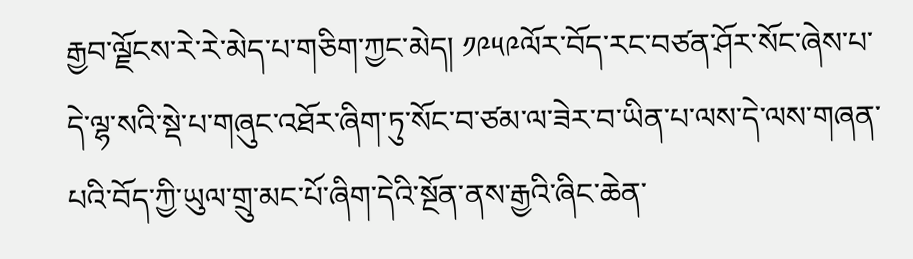རྒྱབ་ལྗོངས་རེ་རེ་མེད་པ་གཅིག་ཀྱང་མེད། ༡༩༥༩ལོར་བོད་རང་བཙན་ཤོར་སོང་ཞེས་པ་དེ་ལྷ་སའི་སྡེ་པ་གཞུང་འཐོར་ཞིག་ཏུ་སོང་བ་ཙམ་ལ་ཟེར་བ་ཡིན་པ་ལས་དེ་ལས་གཞན་པའི་བོད་ཀྱི་ཡུལ་གྲུ་མང་པོ་ཞིག་དེའི་སྔོན་ནས་རྒྱའི་ཞིང་ཆེན་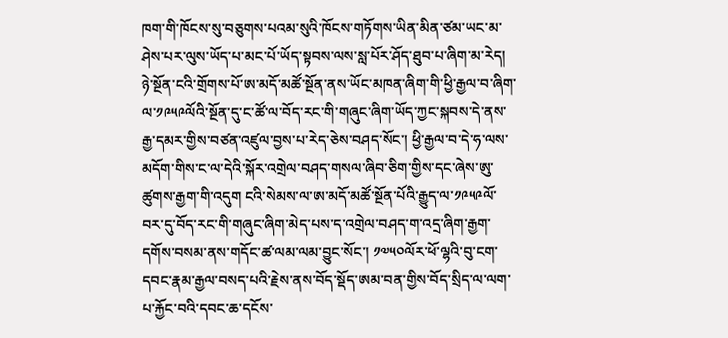ཁག་གི་ཁོངས་སུ་བཅུགས་པའམ་སུའི་ཁོངས་གཏོགས་ཡིན་མིན་ཙམ་ཡང་མ་ཤེས་པར་ལུས་ཡོད་པ་མང་པོ་ཡོད་སྟབས་ལས་སླ་པོར་ཤོད་ཐུབ་པ་ཞིག་མ་རེད། ཉེ་སྔོན་ངའི་གྲོགས་པོ་ཨ་མདོ་མཚོ་སྔོན་ནས་ཡོང་མཁན་ཞིག་གི་ཕྱི་རྒྱལ་བ་ཞིག་ལ་༡༩༥༩ལོའི་སྔོན་དུ་ང་ཚོ་ལ་བོད་རང་གི་གཞུང་ཞིག་ཡོད་ཀྱང་སྐབས་དེ་ནས་རྒྱ་དམར་གྱིས་བཙན་འཛུལ་བྱས་པ་རེད་ཅེས་བཤད་སོང་། ཕྱི་རྒྱལ་བ་དེ་ཧ་ལས་མདོག་གིས་ང་ལ་དེའི་སྐོར་འགྲེལ་བཤད་གསལ་ཞིབ་ཅིག་གྱིས་དང་ཞེས་ཨུ་ཚུགས་རྒྱག་གི་འདུག ངའི་སེམས་ལ་ཨ་མདོ་མཚོ་སྔོན་པོའི་རྒྱུད་ལ་༡༩༥༩ལོ་བར་དུ་བོད་རང་གི་གཞུང་ཞིག་མེད་པས་ད་འགྲེལ་བཤད་ག་འདྲ་ཞིག་རྒྱག་དགོས་བསམ་ནས་གདོང་ཚ་ལམ་ལམ་བྱུང་སོང་། ༡༧༥༠ལོར་ཕོ་ལྷའི་བུ་ངག་དབང་རྣམ་རྒྱལ་བསད་པའི་རྗེས་ནས་བོད་སྡོད་ཨམ་བན་གྱིས་བོད་སྲིད་ལ་ལག་པ་རྐྱོང་བའི་དབང་ཆ་དངོས་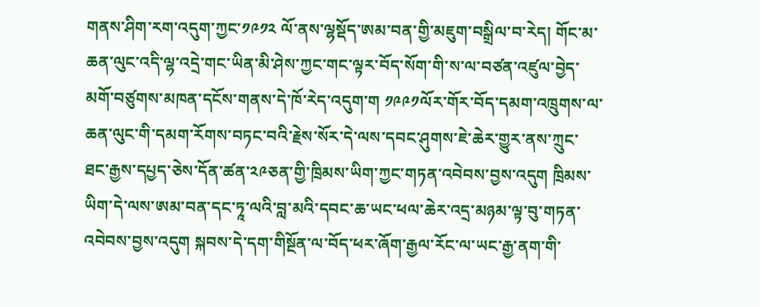གནས་ཤིག་རག་འདུག་ཀྱང་༡༩༡༢ ལོ་ནས་ལྷསྡོད་ཨམ་བན་གྱི་མཇུག་བསྒྲིལ་བ་རེད། གོང་མ་ཆན་ལུང་འདི་ལྷ་འདྲེ་གང་ཡིན་མི་ཤེས་ཀྱང་གང་ལྟར་བོད་སོག་གི་ས་ལ་བཙན་འཛུལ་བྱེད་མགོ་བཙུགས་མཁན་དངོས་གནས་དེ་ཁོ་རེད་འདུག་ག ༡༩༩༡ལོར་གོར་བོད་དམག་འཁྲུགས་ལ་ཆན་ལུང་གི་དམག་རོགས་བཏང་བའི་རྗེས་སོར་དེ་ལས་དབང་ཤུགས་ཇེ་ཆེར་གྱུར་ནས་ཀྲུང་ཐང་རྒྱས་དཔྱད་ཅེས་དོན་ཚན་༢༩ཅན་གྱི་ཁྲིམས་ཡིག་ཀྱང་གཏན་འབེབས་བྱས་འདུག ཁྲིམས་ཡིག་དེ་ལས་ཨམ་བན་དང་ཏཱ་ལའི་བླ་མའི་དབང་ཆ་ཡང་ཕལ་ཆེར་འདྲ་མཉམ་ལྟ་བུ་གཏན་འབེབས་བྱས་འདུག སྐབས་དེ་དག་གིསྔོན་ལ་བོད་ཕར་ཞོག་རྒྱལ་རོང་ལ་ཡང་རྒྱ་ནག་གི་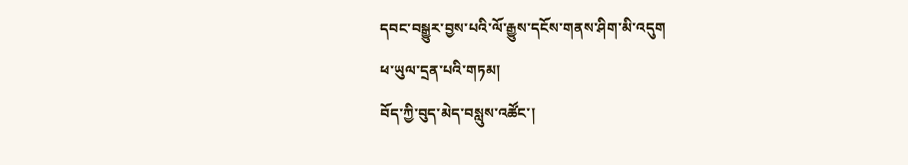དབང་བསྒྱུར་བྱས་པའི་ལོ་རྒྱུས་དངོས་གནས་ཤིག་མི་འདུག
ཕ་ཡུལ་དྲན་པའི་གཏམ།
བོད་ཀྱི་བུད་མེད་བསླུས་འཚོང་།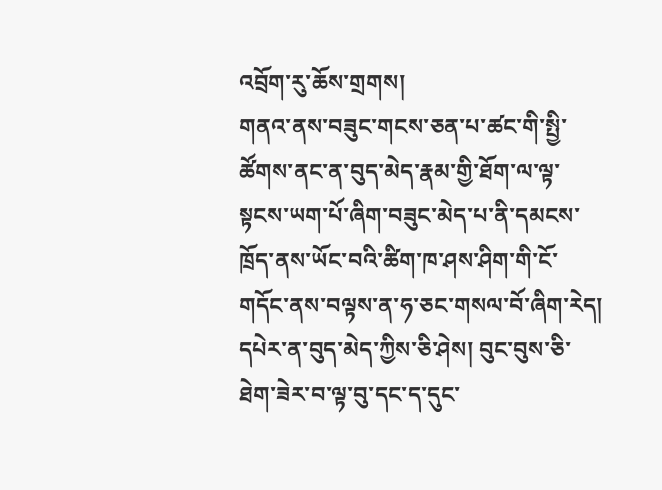འབྲོག་རུ་ཆོས་གྲགས།
གནའ་ནས་བཟུང་གངས་ཅན་པ་ཚང་གི་སྤྱི་ཚོགས་ནང་ན་བུད་མེད་རྣམ་གྱི་ཐོག་ལ་ལྟ་སྟངས་ཡག་པོ་ཞིག་བཟུང་མེད་པ་ནི་དམངས་ཁྲོད་ནས་ཡོང་བའི་ཚིག་ཁ་ཤས་ཤིག་གི་ངོ་གདོང་ནས་བལྟས་ན་ཧ་ཅང་གསལ་བོ་ཞིག་རེད། དཔེར་ན་བུད་མེད་ཀྱིས་ཅི་ཤེས། བུང་བུས་ཅི་ཐེག་ཟེར་བ་ལྟ་བུ་དང་ད་དུང་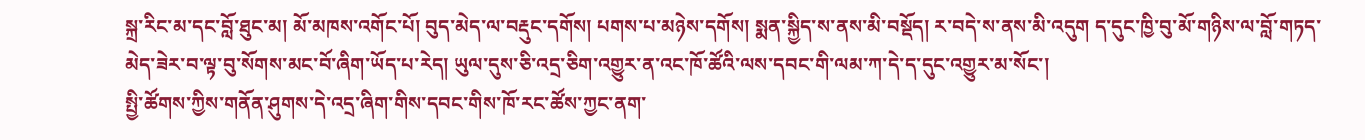སྐྲ་རིང་མ་དང་བློ་ཐུང་མ། མོ་མཁས་འགོང་པོ། བུད་མེད་ལ་བརྡུང་དགོས། པགས་པ་མཉེས་དགོས། སྨན་སྐྱིད་ས་ནས་མི་བསྡོད། ར་བདེ་ས་ནས་མི་འདུག ད་དུང་ཁྱི་བུ་མོ་གཉིས་ལ་བློ་གཏད་མེད་ཟེར་བ་ལྟ་བུ་སོགས་མང་བོ་ཞིག་ཡོད་པ་རེད། ཡུལ་དུས་ཅི་འདྲ་ཅིག་འགྱུར་ན་འང་ཁོ་ཚོའི་ལས་དབང་གི་ལམ་ཀ་དེ་ད་དུང་འགྱུར་མ་སོང་།
སྤྱི་ཚོགས་ཀྱིས་གནོན་ཤུགས་དེ་འདྲ་ཞིག་གིས་དབང་གིས་ཁོ་རང་ཚོས་ཀྱང་ནག་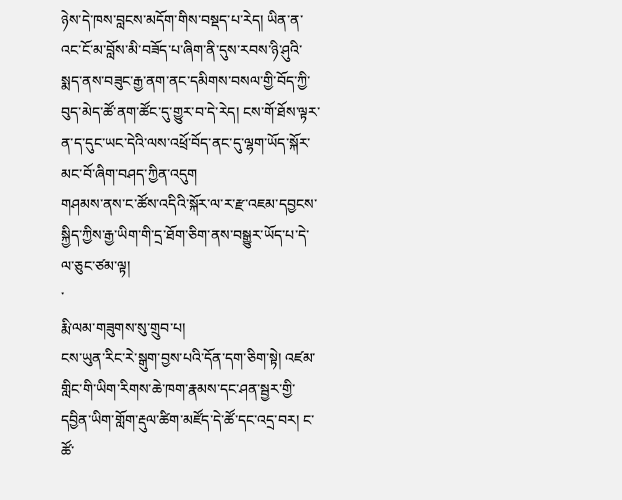ཉེས་དེ་ཁས་བླངས་མདོག་གིས་བསྡད་པ་རེད། ཡིན་ན་འང་ངོ་མ་བློས་མི་བཟོད་པ་ཞིག་ནི་དུས་རབས་ཉི་ཤུའི་སྨད་ནས་བཟུང་རྒྱ་ནག་ནང་དམིགས་བསལ་གྱི་བོད་ཀྱི་བུད་མེད་ཚོ་ནག་ཚོང་དུ་གྱུར་བ་དེ་རེད། ངས་གོ་ཐོས་ལྟར་ན་ད་དུང་ཡང་དེའི་ལས་འཕྲོ་བོད་ནང་དུ་ལྷག་ཡོད་སྐོར་མང་བོ་ཞིག་བཤད་ཀྱིན་འདུག
གཤམས་ནས་ང་ཚོས་འདིའི་སྐོར་ལ་ར་རྫ་འཇམ་དབྱངས་སྐྱིད་ཀྱིས་རྒྱ་ཡིག་གི་དྲ་ཐོག་ཅིག་ནས་བསྒྱུར་ཡོད་པ་དེ་ལ་ཅུང་ཙམ་ལྟ།
་
རྨི་ལམ་གཟུགས་སུ་གྲུབ་པ།
ངས་ཡུན་རིང་རེ་སྒུག་བྱས་པའི་དོན་དག་ཅིག་སྟེ། འཛམ་གླིང་གི་ཡིག་རིགས་ཆེ་ཁག་རྣམས་དང་ཤན་སྦྱར་གྱི་དབྱིན་ཡིག་གློག་རྡུལ་ཚིག་མཛོད་དེ་ཚོ་དང་འདྲ་བར། ང་ཚོ་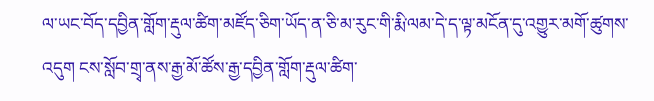ལ་ཡང་བོད་དབྱིན་གློག་རྡུལ་ཚིག་མཛོད་ཅིག་ཡོད་ན་ཅི་མ་རུང་གི་རྨི་ལམ་དེ་ད་ལྟ་མངོན་དུ་འགྱུར་མགོ་ཚུགས་འདུག ངས་སློབ་གྲྭ་ནས་རྒྱ་མོ་ཚོས་རྒྱ་དབྱིན་གློག་རྡུལ་ཚིག་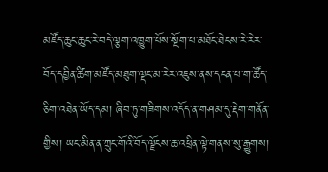མཛོད་ཆུང་ཆུང་རེ་བདེ་ལྕག་འཁྱུག་པོས་སྔོག་པ་མཐོང་ཐེངས་རེ་རེར་བོད་དབྱིན་ཚིག་མཛོད་མཐུག་ལྡང་མ་རེར་འཇུས་ནས་དངན་པ་ག་ཚོད་ཅིག་འཐེན་ཡོད་དམ། ཞིབ་ཏུ་གཟིགས་འདོད་ན་གཤམ་དུ་རྡེག་གནོན་གྱིས། ཡང་མིན་ན་ཀྲུང་གོའི་བོད་ལྗོངས་ཆ་འཕྲིན་ལྟེ་གནས་སུ་རྒྱུགས།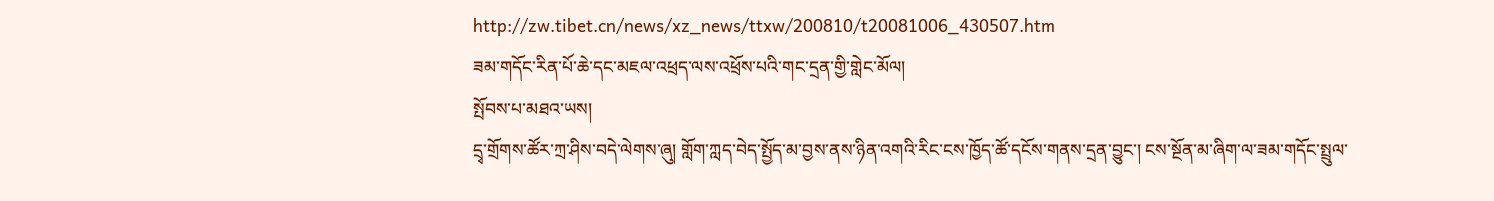http://zw.tibet.cn/news/xz_news/ttxw/200810/t20081006_430507.htm
ཟམ་གདོང་རིན་པོ་ཆེ་དང་མཇལ་འཕྲད་ལས་འཕྲོས་པའི་གང་དྲན་གྱི་གླེང་མོལ།
སྤོབས་པ་མཐའ་ཡས།
དྲྭ་གྲོགས་ཚོར་ཀྲ་ཤིས་བདེ་ལེགས་ཞུ། གློག་ཀླད་བེད་སྤྱོད་མ་བྱས་ནས་ཉིན་འགའི་རིང་ངས་ཁྱོད་ཚོ་དངོས་གནས་དྲན་བྱུང་། ངས་སྔོན་མ་ཞིག་ལ་ཟམ་གདོང་སྤྲུལ་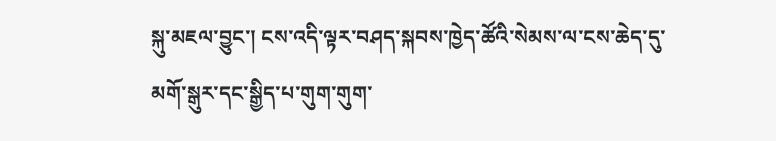སྐུ་མཇལ་བྱུང་། ངས་འདི་ལྟར་བཤད་སྐབས་ཁྱེད་ཚོའི་སེམས་ལ་ངས་ཆེད་དུ་མགོ་སྒུར་དང་སྒྱིད་པ་གུག་གུག་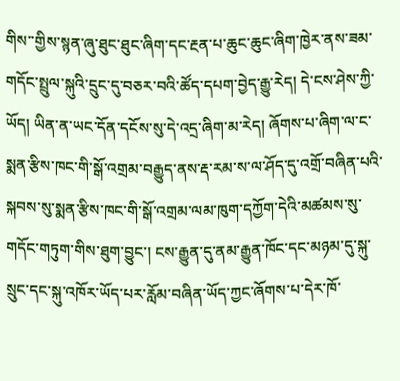གིས་་གྱིས་སྙན་ཞུ་ཐུང་ཐུང་ཞིག་དང་རྔན་པ་ཆུང་ཆུང་ཞིག་ཁྱེར་ནས་ཟམ་གདོང་སྤྲུལ་སྐུའི་དྲུང་དུ་བཅར་བའི་ཚོད་དཔག་བྱེད་རྒྱུ་རེད། དེ་ངས་ཤེས་ཀྱི་ཡོད། ཡིན་ན་ཡང་དོན་དངོས་སུ་དེ་འདྲ་ཞིག་མ་རེད། ཞོགས་པ་ཞིག་ལ་ང་སྨན་རྩིས་ཁང་གི་སྒོ་འགྲམ་བརྒྱུད་ནས་རྡ་རམ་ས་ལ་ཤོད་དུ་འགྲོ་བཞིན་པའི་སྐབས་སུ་སྨན་རྩིས་ཁང་གི་སྒོ་འགྲམ་ལམ་ཁུག་དཀྱོག་དེའི་མཚམས་སུ་གདོང་གཏུག་གིས་ཐུག་བྱུང་། ངས་རྒྱུན་དུ་ནམ་རྒྱུན་ཁོང་དང་མཉམ་དུ་སྐུ་སྲུང་དང་སྐུ་འཁོར་ཡོད་པར་རློམ་བཞིན་ཡོད་ཀྱང་ཞོགས་པ་དེར་ཁོ་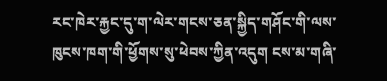རང་ཁེར་རྐྱང་དུ་ག་ལེར་གངས་ཅན་སྐྱིད་གཤོང་གི་ལས་ཁུངས་ཁག་གི་ཕྱོགས་སུ་ཕེབས་ཀྱིན་འདུག ངས་མ་གཞི་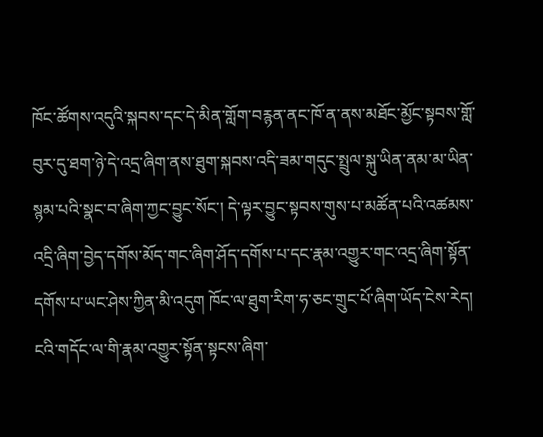ཁོང་ཚོགས་འདུའི་སྐབས་དང་དེ་མིན་གློག་བརྙན་ནང་ཁོ་ན་ནས་མཐོང་མྱོང་སྟབས་གློ་བུར་དུ་ཐག་ཉེ་དེ་འདྲ་ཞིག་ནས་ཐུག་སྐབས་འདི་ཟམ་གདུང་སྤྲུལ་སྐུ་ཡིན་ནམ་མ་ཡིན་སྙམ་པའི་སྣང་བ་ཞིག་ཀྱང་བྱུང་སོང་། དེ་ལྟར་བྱུང་སྟབས་གུས་པ་མཚོན་པའི་འཚམས་འདྲི་ཞིག་བྱེད་དགོས་མོད་གང་ཞིག་ཤོད་དགོས་པ་དང་རྣམ་འགྱུར་གང་འདྲ་ཞིག་སྟོན་དགོས་པ་ཡང་ཤེས་ཀྱིན་མི་འདུག ཁོང་ལ་ཐུག་རིག་ཧ་ཅང་གྲུང་པོ་ཞིག་ཡོད་ངེས་རེད། ངའི་གདོང་ལ་གི་རྣམ་འགྱུར་སྟོན་སྟངས་ཞིག་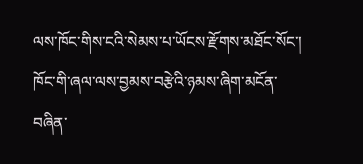ལས་ཁོང་གིས་ངའི་སེམས་པ་ཡོངས་རྫོགས་མཐོང་སོང་། ཁོང་གི་ཞལ་ལས་བྱམས་བརྩེའི་ཉམས་ཞིག་མངོན་བཞིན་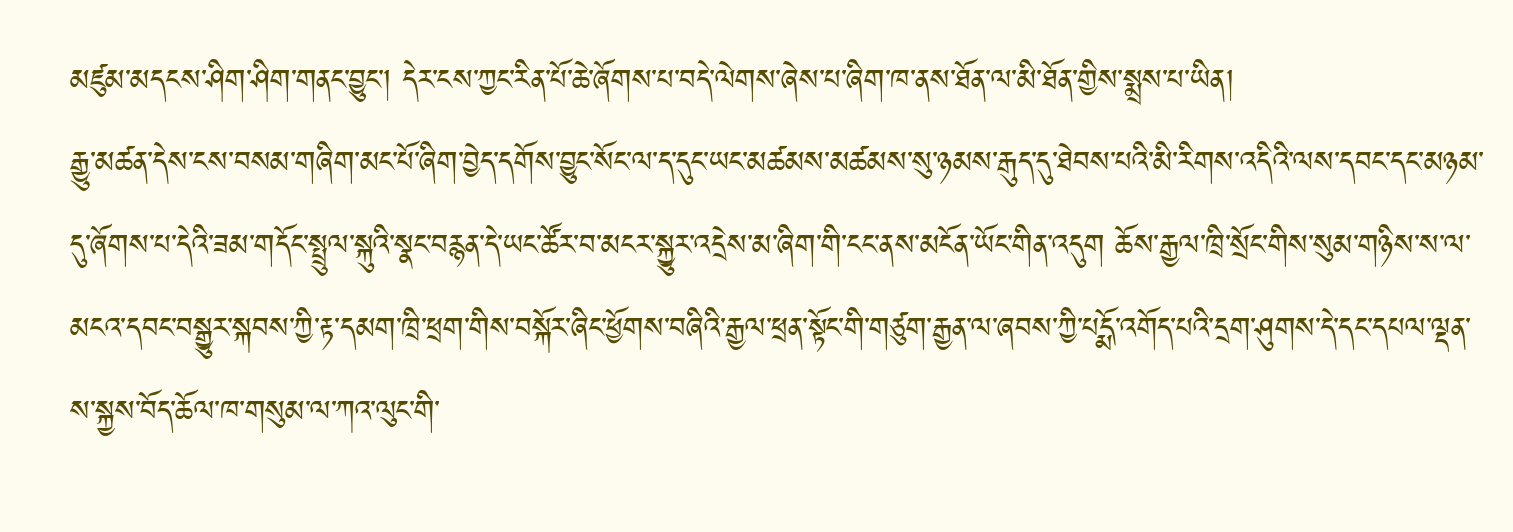མཛུམ་མདངས་ཤིག་ཤིག་གནང་བྱུང་། དེར་ངས་ཀྱང་རིན་པོ་ཆེ་ཞོགས་པ་བདེ་ལེགས་ཞེས་པ་ཞིག་ཁ་ནས་ཐོན་ལ་མི་ཐོན་གྱིས་སྨྲས་པ་ཡིན།
རྒྱུ་མཚན་དེས་ངས་བསམ་གཞིག་མང་པོ་ཞིག་བྱེད་དགོས་བྱུང་སོང་ལ་ད་དུང་ཡང་མཚམས་མཚམས་སུ་ཉམས་རྒུད་དུ་ཐེབས་པའི་མི་རིགས་འདིའི་ལས་དབང་དང་མཉམ་དུ་ཞོགས་པ་དེའི་ཟམ་གདོང་སྤྲུལ་སྐུའི་སྣང་བརྙན་དེ་ཡང་ཚོར་བ་མངར་སྐྱུར་འདྲེས་མ་ཞིག་གི་ངང་ནས་མངོན་ཡོང་གིན་འདུག ཆོས་རྒྱལ་ཁྲི་སྲོང་གིས་སུམ་གཉིས་ས་ལ་མངའ་དབང་བསྒྱུར་སྐབས་ཀྱི་རྟ་དམག་ཁྲི་ཕྲག་གིས་བསྐོར་ཞིང་ཕྱོགས་བཞིའི་རྒྱལ་ཕྲན་སྟོང་གི་གཙུག་རྒྱན་ལ་ཞབས་ཀྱི་པདྨོ་འགོད་པའི་དྲག་ཤུགས་དེ་དང་དཔལ་ལྡན་ས་སྐྱས་བོད་ཆོལ་ཁ་གསུམ་ལ་ཀའ་ལུང་གི་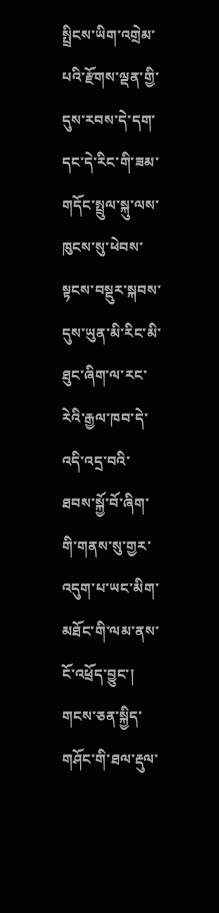སྤྲིངས་ཡིག་འགྲེམ་པའི་རྫོགས་ལྡན་གྱི་དུས་རབས་དེ་དག་དང་དེ་རིང་གི་ཟམ་གདོང་སྤྲུལ་སྐུ་ལས་ཁུངས་སུ་ཕེབས་སྟངས་བསྡུར་སྐབས་དུས་ཡུན་མི་རིང་མི་ཐུང་ཞིག་ལ་རང་རེའི་རྒྱལ་ཁབ་དེ་འདི་འདྲ་བའི་ཐབས་སྐྱོ་བོ་ཞིག་གི་གནས་སུ་གྱར་འདུག་པ་ཡང་མིག་མཐོང་གི་ལམ་ནས་ངོ་འཕྲོད་བྱུང་། གངས་ཅན་སྐྱིད་གཤོང་གི་ཐལ་རྡུལ་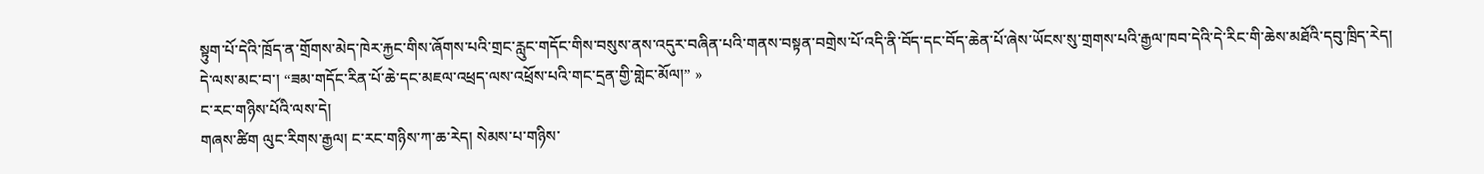སྟུག་པོ་དེའི་ཁྲོད་ན་གྲོགས་མེད་ཁེར་རྐྱང་གིས་ཞོགས་པའི་གྲང་རླུང་གདོང་གིས་བསུས་ནས་འདུར་བཞིན་པའི་གནས་བསྟན་བགྲེས་པོ་འདི་ནི་བོད་དང་བོད་ཆེན་པོ་ཞེས་ཡོངས་སུ་གྲགས་པའི་རྒྱལ་ཁབ་དེའི་དེ་རིང་གི་ཆེས་མཐོའི་དབུ་ཁྲིད་རེད།
དེ་ལས་མང་བ་། “ཟམ་གདོང་རིན་པོ་ཆེ་དང་མཇལ་འཕྲད་ལས་འཕྲོས་པའི་གང་དྲན་གྱི་གླེང་མོལ།” »
ང་རང་གཉིས་པོའི་ལས་དེ།
གཞས་ཚིག ལུང་རིགས་རྒྱལ། ང་རང་གཉིས་ཀ་ཆ་རེད། སེམས་པ་གཉིས་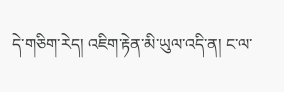དེ་གཅིག་རེད། འཇིག་རྟེན་མི་ཡུལ་འདི་ན། ང་ལ་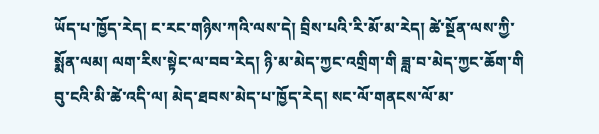ཡོད་པ་ཁྱོད་རེད། ང་རང་གཉིས་ཀའི་ལས་དེ། བྲིས་པའི་རི་མོ་མ་རེད། ཚེ་སྔོན་ལས་ཀྱི་སྨོན་ལམ། ལག་རིས་སྟེང་ལ་བབ་རེད། ཉི་མ་མེད་ཀྱང་འགྲིག་གི ཟླ་བ་མེད་ཀྱང་ཆོག་གི བུ་ངའི་མི་ཚེ་འདི་ལ། མེད་ཐབས་མེད་པ་ཁྱོད་རེད། སང་ལོ་གནངས་ལོ་མ་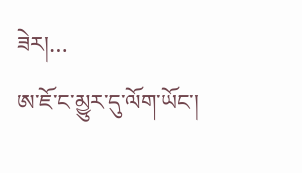ཟེར།…
ཨ་ཇོ་ང་མྱུར་དུ་ལོག་ཡོང་།